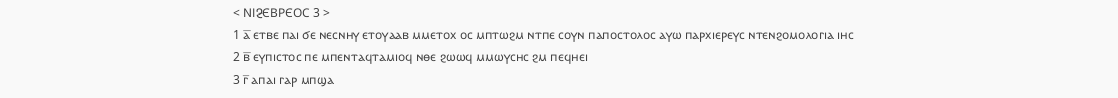< ⲚⲒⳈⲈⲂⲢⲈⲞⲤ 3 >
1 ⲁ̅ ⲉⲧⲃⲉ ⲡⲁⲓ ϭⲉ ⲛⲉⲥⲛⲏⲩ ⲉⲧⲟⲩⲁⲁⲃ ⲙⲙⲉⲧⲟⲭ ⲟⲥ ⲙⲡⲧⲱϩⲙ ⲛⲧⲡⲉ ⲥⲟⲩⲛ ⲡⲁⲡⲟⲥⲧⲟⲗⲟⲥ ⲁⲩⲱ ⲡⲁⲣⲭⲓⲉⲣⲉⲩⲥ ⲛⲧⲉⲛϩⲟⲙⲟⲗⲟⲅⲓⲁ ⲓⲏⲥ
2 ⲃ̅ ⲉⲩⲡⲓⲥⲧⲟⲥ ⲡⲉ ⲙⲡⲉⲛⲧⲁϥⲧⲁⲙⲓⲟϥ ⲛⲑⲉ ϩⲱⲱϥ ⲙⲙⲱⲩⲥⲏⲥ ϩⲙ ⲡⲉϥⲏⲉⲓ
3 ⲅ̅ ⲁⲡⲁⲓ ⲅⲁⲣ ⲙⲡϣⲁ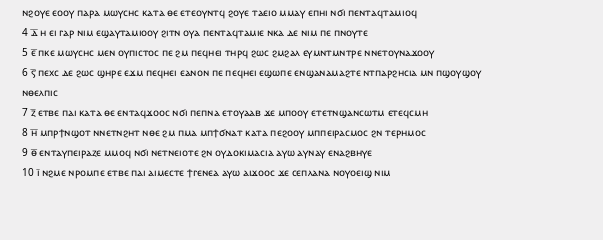ⲛϩⲟⲩⲉ ⲉⲟⲟⲩ ⲡⲁⲣⲁ ⲙⲱⲩⲥⲏⲥ ⲕⲁⲧⲁ ⲑⲉ ⲉⲧⲉⲟⲩⲛⲧϥ ϩⲟⲩⲉ ⲧⲁⲉⲓⲟ ⲙⲙⲁⲩ ⲉⲡⲏⲓ ⲛϭⲓ ⲡⲉⲛⲧⲁϥⲧⲁⲙⲓⲟϥ
4 ⲇ̅ ⲏ ⲉⲓ ⲅⲁⲣ ⲛⲓⲙ ⲉϣⲁⲩⲧⲁⲙⲓⲟⲟⲩ ϩⲓⲧⲛ ⲟⲩⲁ ⲡⲉⲛⲧⲁϥⲧⲁⲙⲓⲉ ⲛⲕⲁ ⲇⲉ ⲛⲓⲙ ⲡⲉ ⲡⲛⲟⲩⲧⲉ
5 ⲉ̅ ⲡⲕⲉ ⲙⲱⲩⲥⲏⲥ ⲙⲉⲛ ⲟⲩⲡⲓⲥⲧⲟⲥ ⲡⲉ ϩⲙ ⲡⲉϥⲏⲉⲓ ⲧⲏⲣϥ ϩⲱⲥ ϩⲙϩⲁⲗ ⲉⲩⲙⲛⲧⲙⲛⲧⲣⲉ ⲛⲛⲉⲧⲟⲩⲛⲁϫⲟⲟⲩ
6 ⲋ̅ ⲡⲉⲭⲥ ⲇⲉ ϩⲱⲥ ϣⲏⲣⲉ ⲉϫⲙ ⲡⲉϥⲏⲉⲓ ⲉⲁⲛⲟⲛ ⲡⲉ ⲡⲉϥⲏⲉⲓ ⲉϣⲱⲡⲉ ⲉⲛϣⲁⲛⲁⲙⲁϩⲧⲉ ⲛⲧⲡⲁⲣϩⲏⲥⲓⲁ ⲙⲛ ⲡϣⲟⲩϣⲟⲩ ⲛⲑⲉⲗⲡⲓⲥ
7 ⲍ̅ ⲉⲧⲃⲉ ⲡⲁⲓ ⲕⲁⲧⲁ ⲑⲉ ⲉⲛⲧⲁϥϫⲟⲟⲥ ⲛϭⲓ ⲡⲉⲡⲛⲁ ⲉⲧⲟⲩⲁⲁⲃ ϫⲉ ⲙⲡⲟⲟⲩ ⲉⲧⲉⲧⲛϣⲁⲛⲥⲱⲧⲙ ⲉⲧⲉϥⲥⲙⲏ
8 ⲏ̅ ⲙⲡⲣϯⲛϣⲟⲧ ⲛⲛⲉⲧⲛϩⲏⲧ ⲛⲑⲉ ϩⲙ ⲡⲙⲁ ⲙⲡϯϭⲛⲁⲧ ⲕⲁⲧⲁ ⲡⲉϩⲟⲟⲩ ⲙⲡⲡⲉⲓⲣⲁⲥⲙⲟⲥ ϩⲛ ⲧⲉⲣⲏⲙⲟⲥ
9 ⲑ̅ ⲉⲛⲧⲁⲩⲡⲉⲓⲣⲁⲍⲉ ⲙⲙⲟϥ ⲛϭⲓ ⲛⲉⲧⲛⲉⲓⲟⲧⲉ ϩⲛ ⲟⲩⲇⲟⲕⲓⲙⲁⲥⲓⲁ ⲁⲩⲱ ⲁⲩⲛⲁⲩ ⲉⲛⲁϩⲃⲏⲩⲉ
10 ⲓ̅ ⲛϩⲙⲉ ⲛⲣⲟⲙⲡⲉ ⲉⲧⲃⲉ ⲡⲁⲓ ⲁⲓⲙⲉⲥⲧⲉ ϯⲅⲉⲛⲉⲁ ⲁⲩⲱ ⲁⲓϫⲟⲟⲥ ϫⲉ ⲥⲉⲡⲗⲁⲛⲁ ⲛⲟⲩⲟⲉⲓϣ ⲛⲓⲙ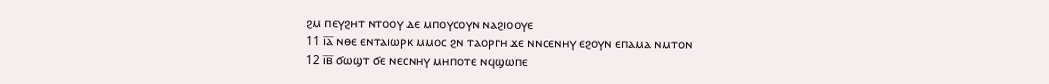ϩⲙ ⲡⲉⲩϩⲏⲧ ⲛⲧⲟⲟⲩ ⲇⲉ ⲙⲡⲟⲩⲥⲟⲩⲛ ⲛⲁϩⲓⲟⲟⲩⲉ
11 ⲓ̅ⲁ̅ ⲛⲑⲉ ⲉⲛⲧⲁⲓⲱⲣⲕ ⲙⲙⲟⲥ ϩⲛ ⲧⲁⲟⲣⲅⲏ ϫⲉ ⲛⲛⲥⲉⲛⲏⲩ ⲉϩⲟⲩⲛ ⲉⲡⲁⲙⲁ ⲛⲙⲧⲟⲛ
12 ⲓ̅ⲃ̅ ϭⲱϣⲧ ϭⲉ ⲛⲉⲥⲛⲏⲩ ⲙⲏⲡⲟⲧⲉ ⲛϥϣⲱⲡⲉ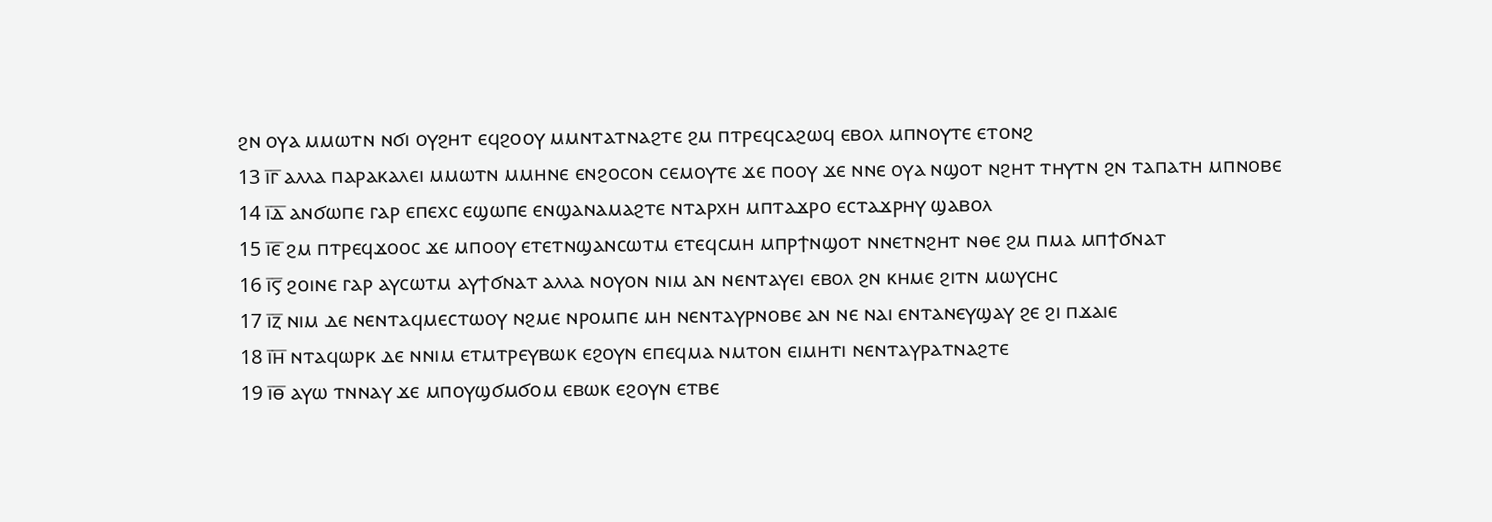ϩⲛ ⲟⲩⲁ ⲙⲙⲱⲧⲛ ⲛϭⲓ ⲟⲩϩⲏⲧ ⲉϥϩⲟⲟⲩ ⲙⲙⲛⲧⲁⲧⲛⲁϩⲧⲉ ϩⲙ ⲡⲧⲣⲉϥⲥⲁϩⲱϥ ⲉⲃⲟⲗ ⲙⲡⲛⲟⲩⲧⲉ ⲉⲧⲟⲛϩ
13 ⲓ̅ⲅ̅ ⲁⲗⲗⲁ ⲡⲁⲣⲁⲕⲁⲗⲉⲓ ⲙⲙⲱⲧⲛ ⲙⲙⲏⲛⲉ ⲉⲛϩⲟⲥⲟⲛ ⲥⲉⲙⲟⲩⲧⲉ ϫⲉ ⲡⲟⲟⲩ ϫⲉ ⲛⲛⲉ ⲟⲩⲁ ⲛϣⲟⲧ ⲛϩⲏⲧ ⲧⲏⲩⲧⲛ ϩⲛ ⲧⲁⲡⲁⲧⲏ ⲙⲡⲛⲟⲃⲉ
14 ⲓ̅ⲇ̅ ⲁⲛϭⲱⲡⲉ ⲅⲁⲣ ⲉⲡⲉⲭⲥ ⲉϣⲱⲡⲉ ⲉⲛϣⲁⲛⲁⲙⲁϩⲧⲉ ⲛⲧⲁⲣⲭⲏ ⲙⲡⲧⲁϫⲣⲟ ⲉⲥⲧⲁϫⲣⲏⲩ ϣⲁⲃⲟⲗ
15 ⲓ̅ⲉ̅ ϩⲙ ⲡⲧⲣⲉϥϫⲟⲟⲥ ϫⲉ ⲙⲡⲟⲟⲩ ⲉⲧⲉⲧⲛϣⲁⲛⲥⲱⲧⲙ ⲉⲧⲉϥⲥⲙⲏ ⲙⲡⲣϯⲛϣⲟⲧ ⲛⲛⲉⲧⲛϩⲏⲧ ⲛⲑⲉ ϩⲙ ⲡⲙⲁ ⲙⲡϯϭⲛⲁⲧ
16 ⲓ̅ⲋ̅ ϩⲟⲓⲛⲉ ⲅⲁⲣ ⲁⲩⲥⲱⲧⲙ ⲁⲩϯϭⲛⲁⲧ ⲁⲗⲗⲁ ⲛⲟⲩⲟⲛ ⲛⲓⲙ ⲁⲛ ⲛⲉⲛⲧⲁⲩⲉⲓ ⲉⲃⲟⲗ ϩⲛ ⲕⲏⲙⲉ ϩⲓⲧⲛ ⲙⲱⲩⲥⲏⲥ
17 ⲓ̅ⲍ̅ ⲛⲓⲙ ⲇⲉ ⲛⲉⲛⲧⲁϥⲙⲉⲥⲧⲱⲟⲩ ⲛϩⲙⲉ ⲛⲣⲟⲙⲡⲉ ⲙⲏ ⲛⲉⲛⲧⲁⲩⲣⲛⲟⲃⲉ ⲁⲛ ⲛⲉ ⲛⲁⲓ ⲉⲛⲧⲁⲛⲉⲩϣⲁⲩ ϩⲉ ϩⲓ ⲡϫⲁⲓⲉ
18 ⲓ̅ⲏ̅ ⲛⲧⲁϥⲱⲣⲕ ⲇⲉ ⲛⲛⲓⲙ ⲉⲧⲙⲧⲣⲉⲩⲃⲱⲕ ⲉϩⲟⲩⲛ ⲉⲡⲉϥⲙⲁ ⲛⲙⲧⲟⲛ ⲉⲓⲙⲏⲧⲓ ⲛⲉⲛⲧⲁⲩⲣⲁⲧⲛⲁϩⲧⲉ
19 ⲓ̅ⲑ̅ ⲁⲩⲱ ⲧⲛⲛⲁⲩ ϫⲉ ⲙⲡⲟⲩϣϭⲙϭⲟⲙ ⲉⲃⲱⲕ ⲉϩⲟⲩⲛ ⲉⲧⲃⲉ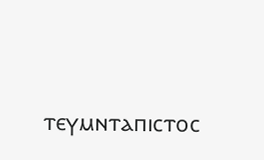ⲧⲉⲩⲙⲛⲧⲁⲡⲓⲥⲧⲟⲥ